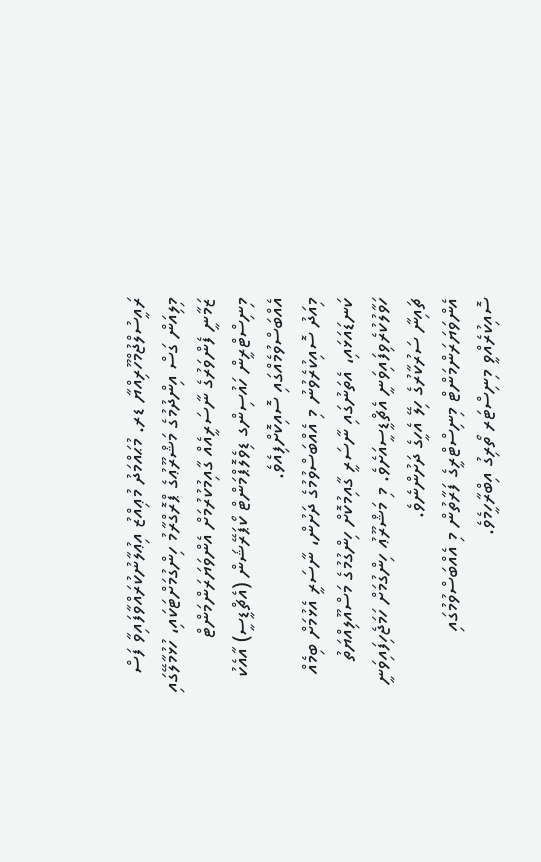ރައީސުލްޖުމްހޫރިއްޔާ ޑރ. މުޙައްމަދު މުޢިއްޒު އިޢުލާނުކުރައްވާފައިވާ ފަސް މިލިއަން ގަސް އިންދުމުގެ މަޝްރޫޢުގެ ޕްރޮގްރާމު ހިންގުމަށްޓަކައި، ހުޅުމާލޭގައި ޒަމާނީ ފެންވަރުގެ ނާސަރީއެއް ގާއިމުކުރުމަށް އެންވަޔަރަންމަންޓް މިނިސްޓްރީން ހައުސިންގ ޑިވެލޮޕްމަންޓް ކޯޕަރޭޝަން (އެޗްޑީސީ) އާއެކު އެއްބަސްވުމެއްގައި ސޮއިކޮށްފިއެވެ.
މިއަދު ސޮއިކުރެވުނު މި އެއްބަސްވުމުގެ ދަށުން، ނާސަރީ އެޅުމަށް ބިމެއް ކަނޑައަޅައި، އެތަނުގައި ނާސަރީ ގާއިމުކޮށް ހިންގުމުގެ މަސްއޫލިއްޔަތު ހަވާލުކުރެވިފައިވަނީ އެޗްޑީސީއަށެވެ. މި މަޝްރޫޢު ހިންގުމަށް ހަމަޖެހިފައިވަނީ ޗައިނާ ސަރުކާރުގެ ހިލޭ އެހީގެ ދަށުންނެވެ.
އެންވަޔަރަންމަންޓް މިނިސްޓްރީގެ ފަރާތުން މި އެއްބަސްވުމުގައި ސޮއިކުރެއްވީ މިނިސްޓަރ ތޯރިގު އިބްރާހީމެވެ.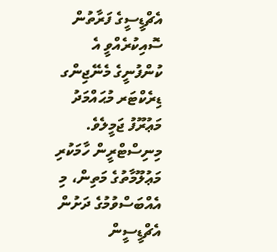އެޗްޑީސީގެ ފަރާތުން ސޮއިކުރެއްވީ އެ ކުންފުނީގެ މެނޭޖިންގ ޑިރެކްޓަރ މުޙައްމަދު މަޢުރޫފު ޖަމީލެވެ.
މިނިސްޓްރީން ހާމަކުރި މަޢުލޫމާތުގެ މަތިން، މި އެއްބަސްވުމުގެ ދަށުން އެޗްޑީސީން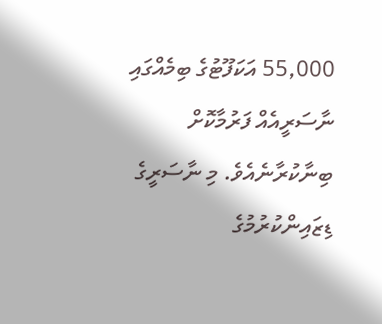55,000 އަކަފޫޓުގެ ބިމެއްގައި ނާސަރީއެއް ފަރުމާކޮށް ބިނާކުރާނެއެވެ. މި ނާސަރީގެ ޑިޒައިންކުރުމުގެ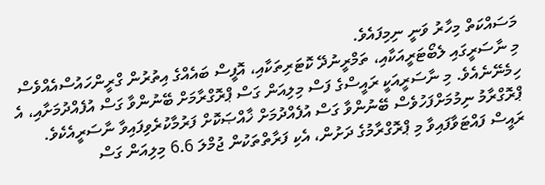މަސައްކަތް މިހާރު ވަނީ ނިމިފައެވެ.
މި ނާސަރީގައި ލެބޯޓަރީއަކާއި، ތަމްރީނުދޭ ކޮޓަރިތަކާއި، އޮފީސް ބައެއްގެ އިތުރުން ގްރީންހައުސްއެއްވެސް ހިމެނޭނެއެވެ. މި ނާސަރީއަކީ ރައީސްގެ ފަސް މިލިއަން ގަސް ޕްރޮގްރާމަށް ބޭނުންވާ ގަސް އުފެއްދުމަށާއި، އެ ޕްރޮގްރާމު ނިމުމަށްފަހުވެސް ބޭނުންވާ ގަސް އުފެއްދުމަށް ޚާއްޞަކޮށް ފަރުމާކުރެވިފައިވާ ނާސަރީއެކެވެ.
ރައީސް ފައްޓަވާފައިވާ މި ޕްރޮގްރާމުގެ ދަށުން، އެކި ފަރާތްތަކުން ޖުމްލަ 6.6 މިލިއަން ގަސް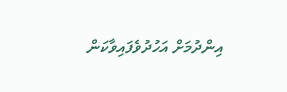އިންދުމަށް އަހުދުވެފައިވާކަން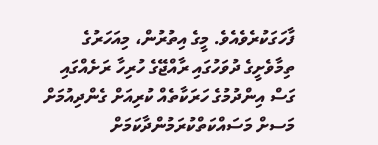ފާހަގަކުރެވެއެވެ. މީގެ އިތުރުން، މިއަހަރުގެ ތިމާވެށީގެ ދުވަހުގައި ރާއްޖޭގެ ހުރިހާ ރަށެއްގައި ގަސް އިންދުމުގެ ހަރަކާތެއް ކުރިއަށް ގެންދިއުމަށް މަސށް މަސައްކަތްކުރަމުންދާކަމަށް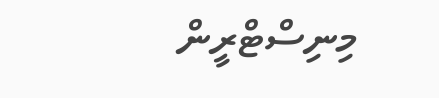މިނިސްޓްރީން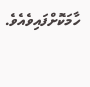ހާމަކޮށްފައިވެއެވެ.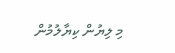މި ލިޔުން ކިޔާލުމުން